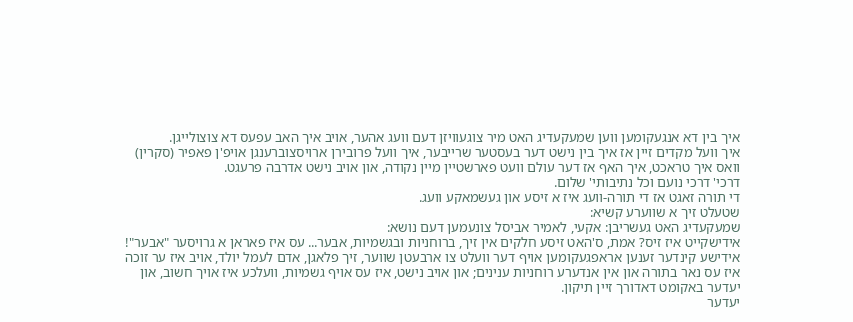איך בין דא אנגעקומען ווען שמעקעדיג האט מיר צוגעוויזן דעם וועג אהער, אויב איך האב עפעס דא צוצולייגן.
איך וועל מקדים זיין אז איך בין נישט דער בעסטער שרייבער, איך וועל פרובירן ארויסצוברענגן אויפ'ן פאפיר (סקרין) וואס איך טראכט, איך האף אז דער עולם וועט פארשטיין מיין נקודה, און אויב נישט אדרבה פרעגט.
דרכי' דרכי נועם וכל נתיבותי' שלום.
די תורה זאגט אז די תורה-וועג איז א זיסע און געשמאקע וועג.
שטעלט זיך א שווערע קשיא:
שמעקעדיג האט געשריבן: אקעי, לאמיר אביסל צונעמען דעם נושא:
אידישקייט איז זיס? אמת, ס'האט זיסע חלקים אין זיך, ברוחניות ובגשמיות, אבער... עס איז פאראן א גרויסער "אבער"!
אידישע קינדער זענען אראפגעקומען אויף דער וועלט צו ארבעטן שווער, זיך פלאגן, אדם לעמל יולד, אויב איז ער זוכה איז עס נאר בתורה און אין אנדערע רוחניות ענינים; און אויב נישט, איז עס אויף גשמיות, וועלכע איז אויך חשוב, און יעדער באקומט דאדורך זיין תיקון.
יעדער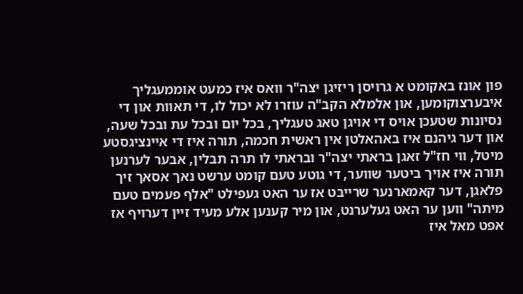פון אונז באקומט א גרויסן ריזיגן יצה"ר וואס איז כמעט אוממעגליך איבערצוקומען, און אלמלא הקב"ה עוזרו לא יכול לו, די תאוות און די נסיונות שטעכן אויס די אויגן טאג טעגליך, בכל יום ובכל עת ובכל שעה, און דער גיהנם איז באהאלטן אין ראשית חכמה, תורה איז די איינציגסטע מיטל, ווי חז"ל זאגן בראתי יצה"ר ובראתי לו תרה תבלין, אבער לערנען תורה איז אויך ביטער שווער, די גוטע טעם קומט ערשט נאך אסאך זיך פלאגן, דער קאמארנער שרייבט אז ער האט געפילט "אלף פעמים טעם מיתה" ווען ער האט געלערנט, און מיר קענען אלע מעיד זיין דערויף אז אפט מאל איז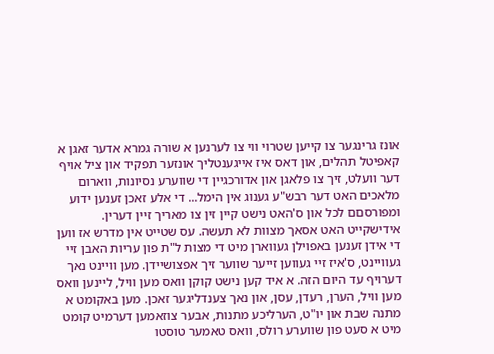אונז גרינגער צו קייען שטרוי ווי צו לערנען א שורה גמרא אדער זאגן א קאפיטל תהלים, און דאס איז אייגענטליך אונזער תפקיד און ציל אויף דער וועלט, זיך צו פלאגן און אדורכגיין די שווערע נסיונות, ווארום מלאכים האט דער רבש"ע גענוג אין הימל... די אלע זאכן זענען ידוע ומפורסםם לכל און ס'האט נישט קיין זין צו מאריך זיין דערין.
אידישקייט האט אסאך מצוות לא תעשה. עס שטייט אין מדרש אז ווען די אידן זענען באפוילן געווארן מיט די מצות ל"ת פון עריות האבן זיי געוויינט, ס'איז זיי געווען זייער שווער זיך אפצושיידן. מען וויינט נאך דערויף עד היום הזה. א איד קען נישט קוקן וואס מען וויל, ליינען וואס מען וויל, הערן, רעדן, עסן, און נאך צענדליגער זאכן. מען באקומט א מתנה שבת און יו"ט, הערליכע מתנות, אבער צוזאמען דערמיט קומט מיט א סעט פון שווערע רולס, וואס טאמער טוסטו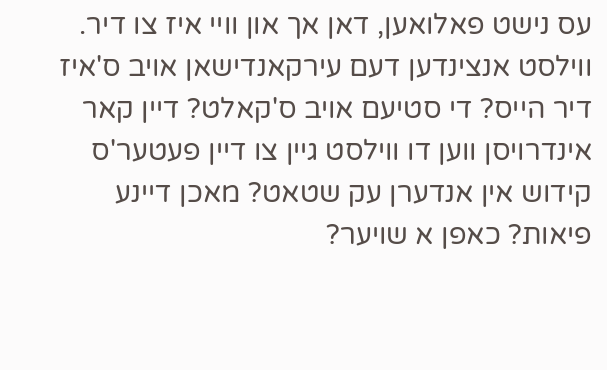עס נישט פאלואען, דאן אך און וויי איז צו דיר. ווילסט אנצינדען דעם עירקאנדישאן אויב ס'איז דיר הייס? די סטיעם אויב ס'קאלט? דיין קאר אינדרויסן ווען דו ווילסט גיין צו דיין פעטער'ס קידוש אין אנדערן עק שטאט? מאכן דיינע פיאות? כאפן א שויער?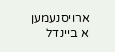ארויסנעמען א ביינדל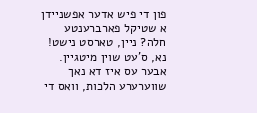פון די פיש אדער אפשניידן א שטיקל פארברענטע חלה? ניין, טארסט נישט!
נא, ס'עט שוין מיטגיין. אבער עס איז דא נאך שווערערע הלכות, וואס די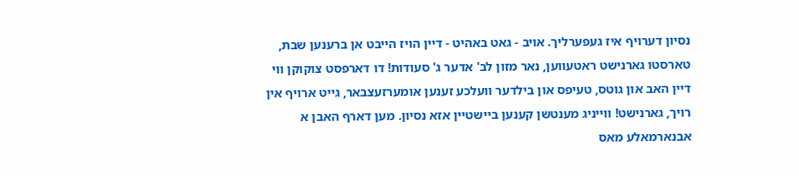נסיון דערויף איז געפערליך. אויב - גאט באהיט - דיין הויז הייבט אן ברענען שבת, טארסטו גארנישט ראטעווען, נאר מזון לב' אדער ג' סעודות! דו דארפסט צוקוקן ווי דיין האב און גוטס, טעיפס און בילדער וועלכע זענען אומערזעצבאר, גייט ארויף אין רויך, גארנישט! ווייניג מענטשן קענען ביישטיין אזא נסיון. מען דארף האבן א אבנארמאלע מאס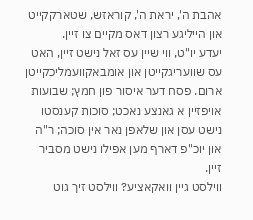אהבת ה', יראת ה', קוראזש, שטארקקייט און הייליגע רצון דאס מקיים צו זיין.
יעדע יו"ט, ווי שיין עס זאל נישט זיין, האט עס שוועריגקייטן און אומבאקוועמליכקייטן ארום. פסח דער איסור פון חמץ; שבועות אויפזיין א גאנצע נאכט; סוכות קענסטו נישט עסן און שלאפן נאר אין סוכה; ר"ה און יוכ"פ דארף מען אפילו נישט מסביר זיין.
ווילסט גיין וואקאציע? ווילסט זיך גוט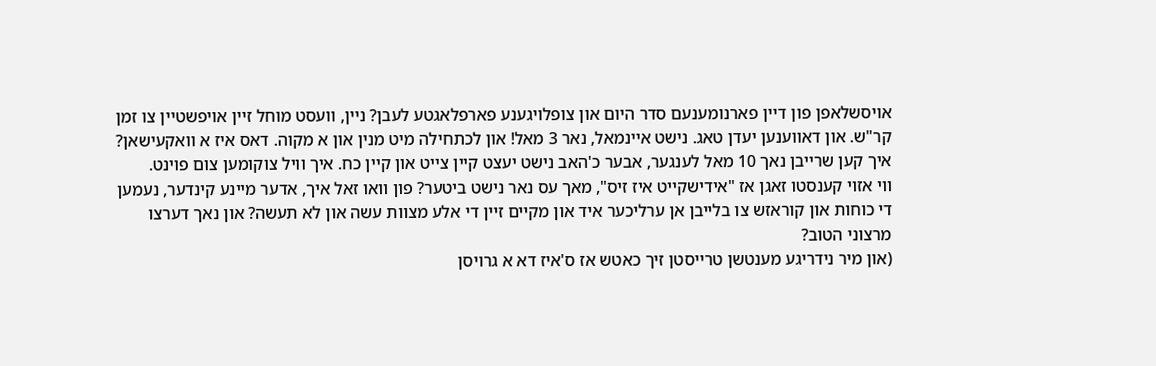אויסשלאפן פון דיין פארנומענעם סדר היום און צופלויגענע פארפלאגטע לעבן? ניין, וועסט מוחל זיין אויפשטיין צו זמן קר"ש. און דאווענען יעדן טאג. נישט איינמאל, נאר 3 מאל! און לכתחילה מיט מנין און א מקוה. דאס איז א וואקעישאן?
איך קען שרייבן נאך 10 מאל לענגער, אבער כ'האב נישט יעצט קיין צייט און קיין כח. איך וויל צוקומען צום פוינט.
ווי אזוי קענסטו זאגן אז "אידישקייט איז זיס", מאך עס נאר נישט ביטער? פון וואו זאל איך, אדער מיינע קינדער, נעמען די כוחות און קוראזש צו בלייבן אן ערליכער איד און מקיים זיין די אלע מצוות עשה און לא תעשה? און נאך דערצו מרצוני הטוב?
(און מיר נידריגע מענטשן טרייסטן זיך כאטש אז ס'איז דא א גרויסן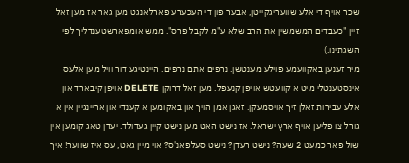שכר אויף די אלע שוועריגקייטן, אבער פון די העכערע פארלאנגט מען גאר אז מען זאל זיין "כעבדים המשמשין את הרב שלא ע"מ לקבל פרס". ממש אומפארשטענדליך לפי השגתינו.)
מיר זענען באקוועמע פוילע מענטשן. נרפים אתם נרפים. היינטיגע דור וויל מען אלעס אינסטענטלי מיט א קוועטש אויפן קנעפל. מען זאל דרוקן DELETE אויפן קיבארד און אלע עבירות זאלן זיך אויסמעקן. זאגן אמן הויך און באקומען א קענדי און אריינגיין אין א גורל צו פליען אויף ארץ ישראל. אז נישט האט מען נישט קיין געדולד. יעדן טאג קומען אין שול פאר כמעט 2 שעה? נישט רעדן? נישט סעלפאנ'ס? אוי מיין גאט, עס איז שווער! איך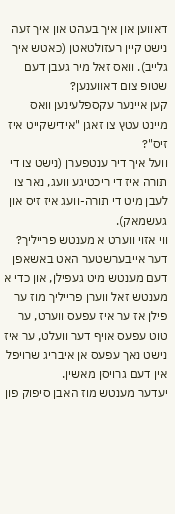דאווען און איך בעהט און איך זעה נישט קיין רעזולטאטן (כאטש איך גלייב). וואס זאל מיר געבן דעם שטופ צום דאווענען?
קען איינער עקספלעינען וואס מיינט עטץ צו זאגן "אידישקייט איז זיס"?
וועל איך דיר ענטפערן (נישט צו די תורה איז די ריכטיגע וועג, נאר צו לעבן מיט די תורה-וועג איז זיס און געשמאק).
ווי אזוי ווערט א מענטש פרייליך? דער אייבערשטער האט באשאפן דעם מענטש מיט געפילן, און כדי א מענטש זאל ווערן פרייליך מוז ער פילן אז ער איז עפעס ווערט, ער טוט עפעס אויף דער וועלט, ער איז נישט נאך עפעס אן איבריג שרויפל אין דעם גרויסן מאשין.
יעדער מענטש מוז האבן סיפוק פון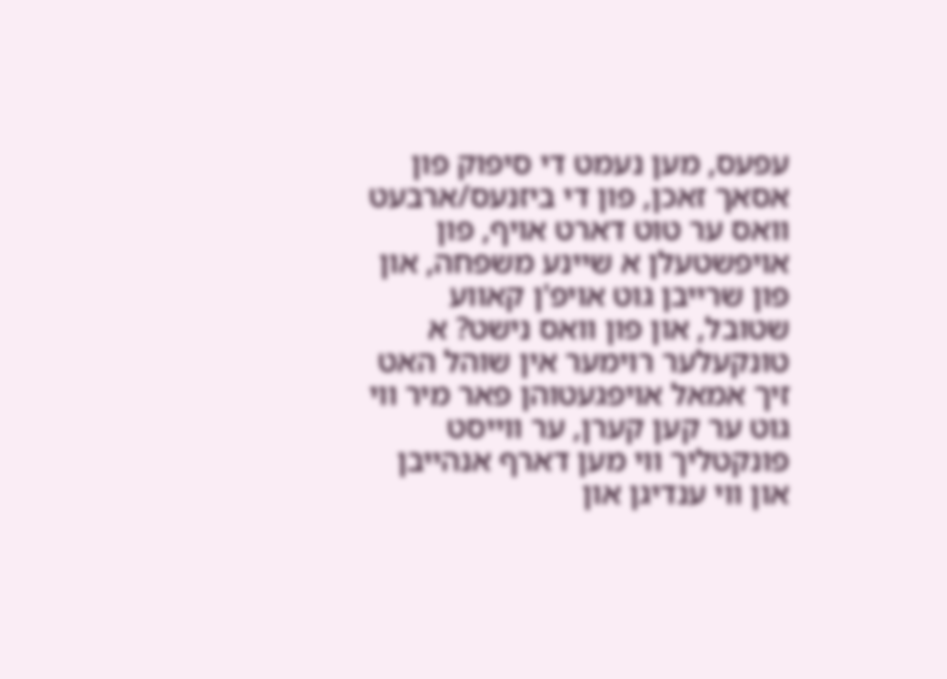עפעס, מען נעמט די סיפוק פון אסאך זאכן, פון די ביזנעס/ארבעט וואס ער טוט דארט אויף, פון אויפשטעלן א שיינע משפחה, און פון שרייבן גוט אויפ'ן קאווע שטובל, און פון וואס נישט? א טונקעלער רוימער אין שוהל האט זיך אמאל אויפגעטוהן פאר מיר ווי גוט ער קען קערן, ער ווייסט פונקטליך ווי מען דארף אנהייבן און ווי ענדיגן און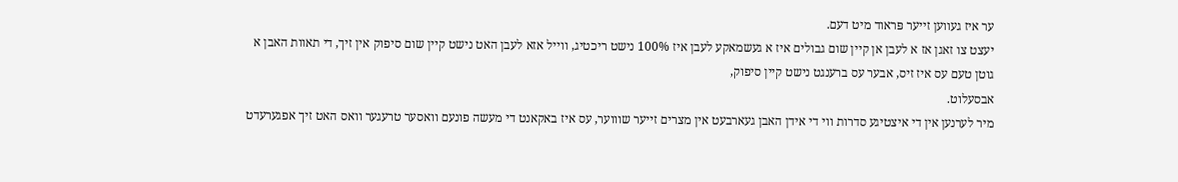ער איז געווען זייער פּראוד מיט דעם.
יעצט צו זאגן אז א לעבן אן קיין שום גבולים איז א געשמאקע לעבן איז 100% נישט ריכטיג, ווייל אזא לעבן האט נישט קיין שום סיפוק אין זיך, די תאוות האבן א גוטן טעם עס איז זיס, אבער עס ברענגט נישט קיין סיפוק,
אבסעלוט.
מיר לערנען אין די איצטיגע סדרות ווי די אידן האבן געארבעט אין מצרים זייער שוווער, עס איז באקאנט די מעשה פונעם וואסער טרעגער וואס האט זיך אפגערעדט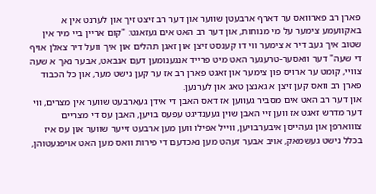פארן רב פארוואס ער דארף ארבעטן שווער און דער רב זיצט זיך און לערנט אין א באקוועמע צימער על מי מנוחות, און דער רב האט אים געזאגט: "קום אריין ביי מיר אין שטוב איך געב דיר א צימער ווי דו קענסט זיצן און זאגן תהלים און איך וועל דיר צאלן אויף די שעה" דער וואסער-טרעגער האט מיט פרייד אנגענומען דעם אנבאט, אבער נאך א שעה צוויי, קומט ער ארויס פון צימער און זאגט פארן רב אז ער קען נישט מער, און כל הכבוד פארן רב וואס קען זיצן א גאנצן טאג און לערנען.
און דער רב האט אים מסביר געווען אז דאס האבן די אידן געארבעט שווער אין מצרים, ווי דער מדרש זאגט אז ווען זיי האבן שוין געענדיגט עפעס בויען, האבן עס די מצריים צוווארפן און געהייסן איבערבויען, ווייל אפילו ווען מען ארבעט זייער שווער און עס איז בכלל נישט געשמאק, אויב אבער זעהט מען נאכדעם די פירות וואס מען האט אויפגעטוהן,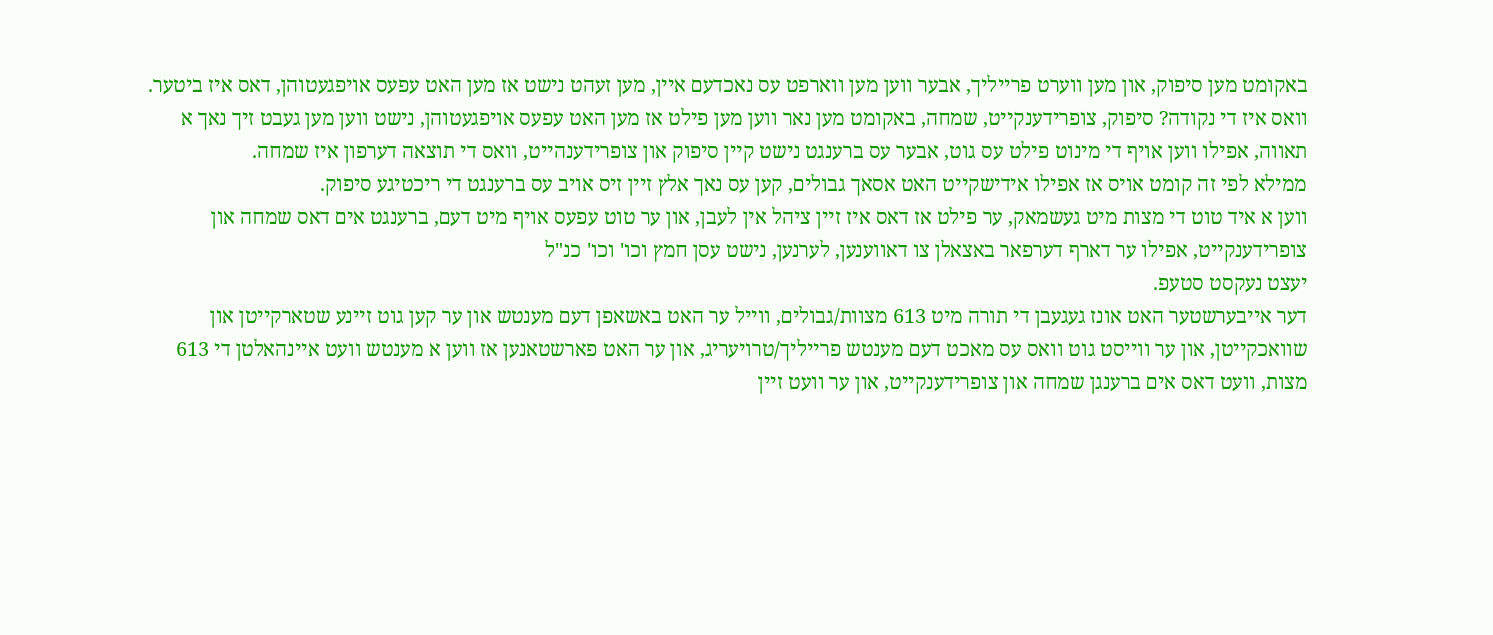באקומט מען סיפוק, און מען ווערט פרייליך, אבער ווען מען ווארפט עס נאכדעם איין, מען זעהט נישט אז מען האט עפעס אויפגעטוהן, דאס איז ביטער.
וואס איז די נקודה? סיפוק, צופרידענקייט, שמחה, באקומט מען נאר ווען מען פילט אז מען האט עפעס אויפגעטוהן, נישט ווען מען געבט זיך נאך א תאווה, אפילו ווען אויף די מינוט פילט עס גוט, אבער עס ברענגט נישט קיין סיפוק און צופרידענהייט, וואס די תוצאה דערפון איז שמחה.
ממילא לפי זה קומט אויס אז אפילו אידישקייט האט אסאך גבולים, קען עס נאך אלץ זיין זיס אויב עס ברענגט די ריכטיגע סיפוק.
ווען א איד טוט די מצות מיט געשמאק, ער פילט אז דאס איז זיין ציהל אין לעבן, און ער טוט עפעס אויף מיט דעם, ברענגט אים דאס שמחה און צופרידענקייט, אפילו ער דארף דערפאר באצאלן צו דאווענען, לערנען, נישט עסן חמץ וכו' וכו' כנ"ל
יעצט נעקסט סטעפ.
דער אייבערשטער האט אונז געגעבן די תורה מיט 613 מצוות/גבולים, ווייל ער האט באשאפן דעם מענטש און ער קען גוט זיינע שטארקייטן און שוואכקייטן, און ער ווייסט גוט וואס עס מאכט דעם מענטש פרייליך/טרויעריג, און ער האט פארשטאנען אז ווען א מענטש וועט איינהאלטן די 613 מצות, וועט דאס אים ברענגן שמחה און צופרידענקייט, און ער וועט זיין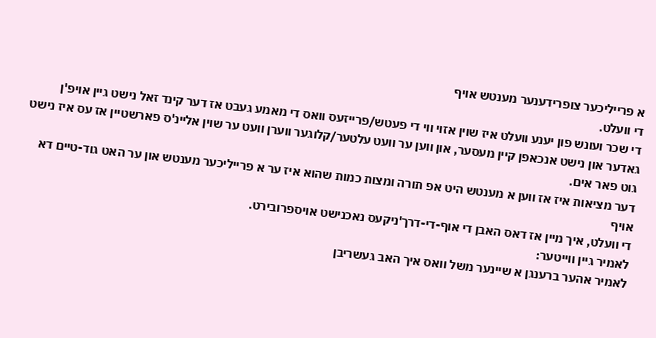א פרייליכער צופרידענער מענטש אויף
די וועלט.
די שכר ועונש פון יענע וועלט איז שוין אזוי ווי די פעטש/פרייזעס וואס די מאמע געבט אז דער קינד זאל נישט גיין אויפ'ן גאדער און נישט אנכאפן קיין מעסער, און ווען ער וועט עלטער/קלוגער ווערן וועט ער שוין אליינ'ס פארשטיין אז עס איז נישט גוט פאר אים.
דער מציאות איז אז ווען א מענטש היט אפ תורה ומצות כמות שהוא איז ער א פרייליכער מענטש און ער האט גוד-טיים דא אויף
די וועלט, איך מיין אז דאס האבן די אוף-די-דרך'ניקעס נאכנישט אויספרובירט.
לאמיר גיין ווייטער:
לאמיר אהער ברענגן א שיינער משל וואס איך האב געשריבן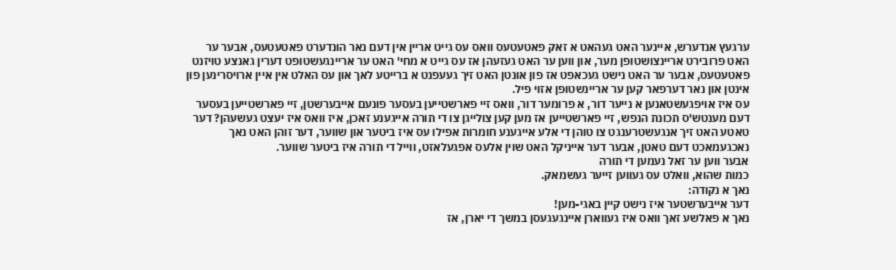ערגעץ אנדערש, איינער האט געהאט א זאק פאטעטעס וואס עס גייט אריין אין דעם נאר הונדערט פאטעטעס, אבער ער האט פרובירט אריינצושטופן מער, און ווען ער האט געזעהן אז עס גייט א מחי' האט ער אריינגעשטופט דערין גאנצע טויזנט פאטעטעס, אבער ער האט נישט געכאפט אז פון אונטן האט זיך געעפנט א ברייטע לאך און עס האלט אין איין ארויסרינען פון אינטן און נאר דערפאר קען ער אריינשטופן אזוי פיל.
עס איז אויפגעשטאנען א נייער דור, א פרומער דור, וואס זיי פארשטייען בעסער פונעם אייבערשטן, זיי פארשטייען בעסער דעם מענטש'ס תכונת הנפש, זיי פארשטייען אז מען קען צולייגן צו די תורה אייגענע זאכן, איז וואס איז יעצט געשעהן? דער טאטע האט זיך אנגעשטרענגט צו טוהן די אלע אייגענע חומרות אפילו עס איז ביטער און שווער, דער זוהן האט נאך נאכגעמאכט דעם טאטן, אבער דער אייניקל האט שוין אלעס אפגעלאזט, ווייל די תורה איז ביטער שווער.
אבער ווען ער זאל נעמען די תורה
כמות שהוא, וואלט עס געווען זייער געשמאק.
נאך א נקודה:
דער אייבערשטער איז נישט קיין באגי-מען!
נאך א פאלשע זאך וואס איז געווארן איינגעגעסן במשך די יארן, אז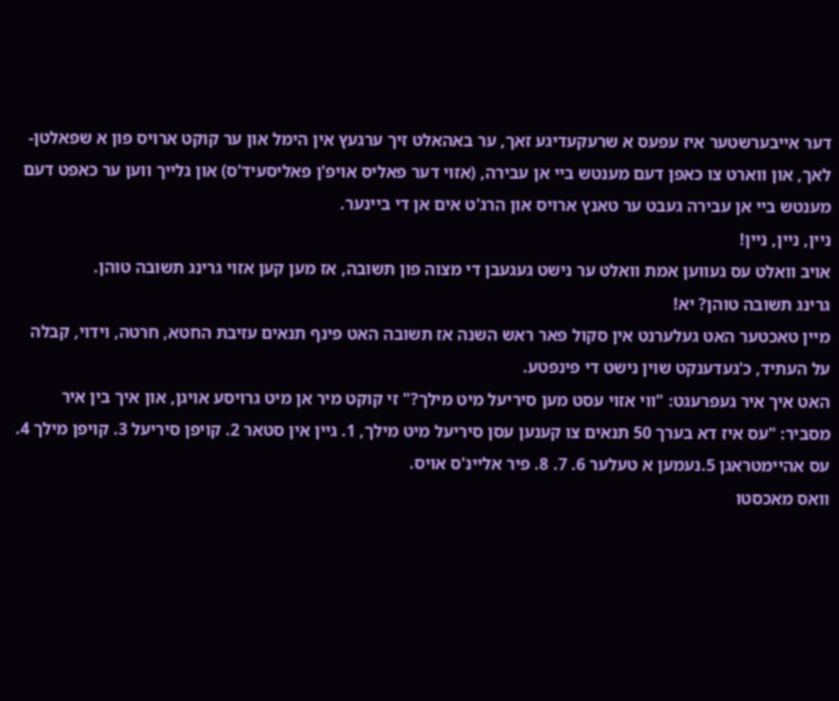דער אייבערשטער איז עפעס א שרעקעדיגע זאך, ער באהאלט זיך ערגעץ אין הימל און ער קוקט ארויס פון א שפאלטן-לאך, און ווארט צו כאפן דעם מענטש ביי אן עבירה, (אזוי דער פאליס אויפ'ן פאליסעיד'ס) און גלייך ווען ער כאפט דעם מענטש ביי אן עבירה געבט ער טאנץ ארויס און הרג'ט אים אן די ביינער.
ניין, ניין, ניין!
אויב וואלט עס געווען אמת וואלט ער נישט געגעבן די מצוה פון תשובה, אז מען קען אזוי גרינג תשובה טוהן.
גרינג תשובה טוהן? יא!
מיין טאכטער האט געלערנט אין סקול פאר ראש השנה אז תשובה האט פינף תנאים עזיבת החטא, חרטה, וידוי, קבלה על העתיד, כ'געדענקט שוין נישט די פינפטע.
האט איך איר געפרעגט: "ווי אזוי עסט מען סיריעל מיט מילך?" זי קוקט מיר אן מיט גרויסע אויגן, און איך בין איר מסביר: "עס איז דא בערך 50 תנאים צו קענען עסן סיריעל מיט מילך, 1. גיין אין סטאר 2. קויפן סיריעל 3. קויפן מילך 4. עס אהיימטראגן 5.נעמען א טעלער 6. 7. 8. פיר אליינ'ס אויס.
וואס מאכסטו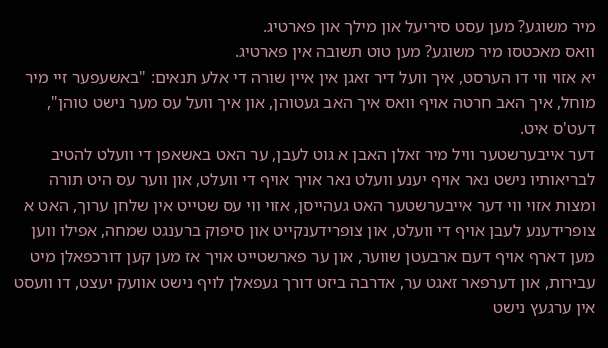מיר משוגע? מען עסט סיריעל און מילך און פארטיג.
וואס מאכטסו מיר משוגע? מען טוט תשובה אין פארטיג.
יא אזוי ווי דו הערסט, איך וועל דיר זאגן אין איין שורה די אלע תנאים: "באשעפער זיי מיר מוחל, איך האב חרטה אויף וואס איך האב געטוהן, און איך וועל עס מער נישט טוהן", דעט'ס איט.
דער אייבערשטער וויל מיר זאלן האבן א גוט לעבן, ער האט באשאפן די וועלט להטיב לבריאותיו נישט נאר אויף יענע וועלט נאר אויך אויף די וועלט, און ווער עס היט תורה ומצות אזוי ווי דער אייבערשטער האט געהייסן, אזוי ווי עס שטייט אין שלחן ערוך, האט א צופרידענע לעבן אויף די וועלט, און צופרידענקייט און סיפוק ברענגט שמחה, אפילו ווען מען דארף אויף דעם ארבעטן שווער, און ער פארשטייט אויך אז מען קען דורכפאלן מיט עבירות, און דערפאר זאגט ער, אדרבה ביזט דורך געפאלן לויף נישט אוועק יעצט, דו וועסט אין ערגעץ נישט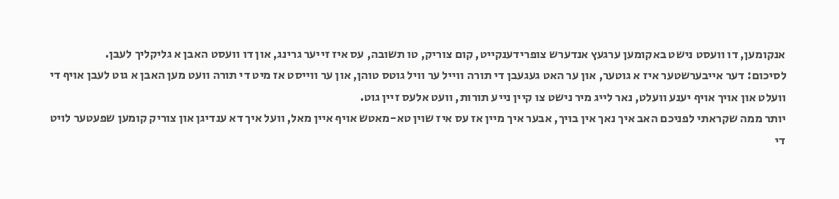אנקומען, דו וועסט נישט באקומען ערגעץ אנדערש צופרידענקייט, קום צוריק, טו תשובה, עס איז זייער גרינג, און דו וועסט האבן א גליקליך לעבן.
לסיכום: דער אייבערשטער איז א גוטער, און ער האט געגעבן די תורה ווייל ער וויל גוטס טוהן, און ער ווייסט אז מיט די תורה וועט מען האבן א גוט לעבן אויף די וועלט און אויך אויף יענע וועלט, נאר לייג מיר נישט צו קיין נייע תורות, וועט אלעס זיין גוט.
יותר ממה שקראתי לפניכם האב איך נאך אין בויך, אבער איך מיין אז עס איז שוין טא-מאטש אויף איין מאל, וועל איך דא ענדיגן און צוריק קומען שפעטער לויט די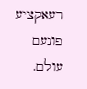רעאקציע פונעם עולם.